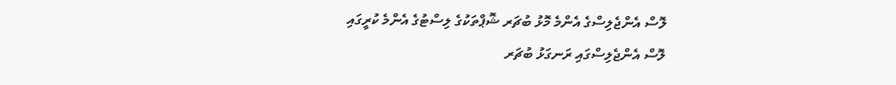ލޮސް އެންޖެލިސްގެ އެންމެ މޮޅު ބުޗަރ ޝޮޕްތަކުގެ ލިސްޓުގެ އެންމެ ކުރީގައި
ލޮސް އެންޖެލިސްގައި ރަނގަޅު ބުޗަރ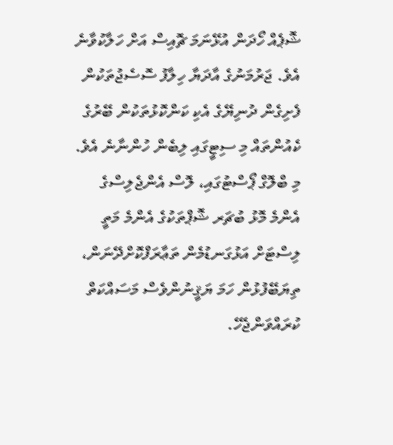ޝޮޕެއް ހޯދަން އުޅޭނަމަ ޗޮއިސް އަށް ހަލާކުވާނެ އެވެ. ޖަރުމަނުގެ އާދަޔާ ހިލާފު ސޮސެޖުތަކުން ފެށިގެން ދުނިޔޭގެ އެކި ކަންކޮޅުތަކުން ބޭރުގެ ކެއުންތައް މި ސިޓީގައި ލިބެން ހުންނާނެ އެވެ. މި ބްލޮގް ޕޯސްޓުގައި، ލޮސް އެންޖެލިސްގެ އެންމެ މޮޅު ބުޗަރ ޝޮޕްތަކުގެ އެންމެ މަތީ ލިސްޓަށް އަޅުގަނޑުމެން ތަޢާރަފްކޮށްދޭނަން، ތިޔަބޭފުޅުން ހަމަ ޔަޤީނުންވެސް މަސައްކަތް ކުރައްވަންޖެހޭ.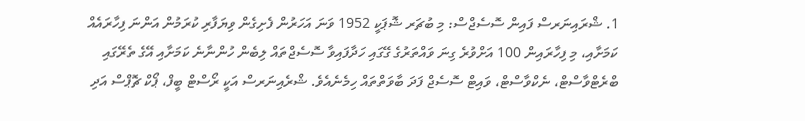1. ޝްރައިނަރސް ފައިން ސޮސެޖްސް: މި ބުޗަރ ޝޮޕަކީ 1952 ވަނަ އަހަރުން ފެށިގެން ވިޔަފާރި ކުރަމުން އަންނަ ފިހާރައެއް ކަމަށާއި، މި ފިހާރައިން 100 އަށްވުރެ ގިނަ ވައްތަރުގެ ގޭގައި ހަދާފައިވާ ސޮސެޖްތައް ލިބެން ހުންނާނެ ކަމަށާއި އޭގެ ތެރޭގައި ބްރެޓްވާސްޓް، ނެކްވާސްޓް، ވައިޓް ސޮސެޖް ފަދަ ބާވަތްތައް ހިމެނެއެވެ. ޝްރެއިނަރސް އަކީ ރޯސްޓް ބީފް، ޕޯކް ޗޮޕްސް އަދި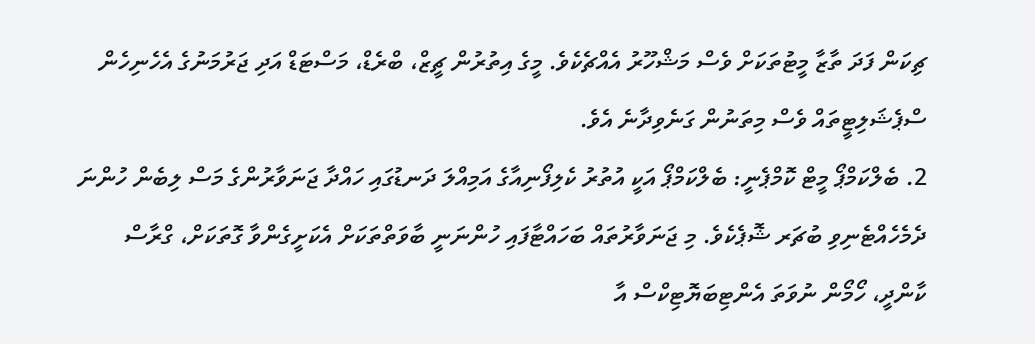ޗިކަން ފަދަ ތާޒާ މީޓުތަކަށް ވެސް މަޝްހޫރު އެއްޗެކެވެ. މީގެ އިތުރުން ޗީޒް، ބްރެޑް، މަސްޓަޑް އަދި ޖަރުމަނުގެ އެހެނިހެން ސްޕެޝަލިޓީތައް ވެސް މިތަނުން ގަނެވިދާނެ އެވެ.
2. ބެލްކަމްޕޯ މީޓް ކޮމްޕެނީ: ބެލްކަމްޕޯ އަކީ އުތުރު ކެލިފޯނިއާގެ އަމިއްލަ ދަނޑުގައި ހައްދާ ޖަނަވާރުންގެ މަސް ލިބެން ހުންނަ ދެމެހެއްޓެނިވި ބުޗަރ ޝޮޕެކެވެ. މި ޖަނަވާރުތައް ބަހައްޓާފައި ހުންނަނީ ބާވަތްތަކަށް އެކަށީގެންވާ ގޮތަކަށް، ގްރާސް ކާންދީ، ހޯމޯން ނުވަތަ އެންޓިބަޔޮޓިކްސް އާ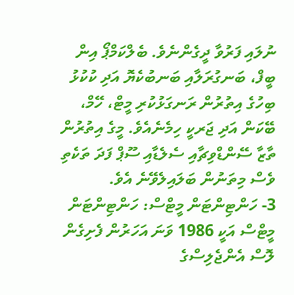ނުލައި ފަރުވާ ދީގެންނެވެ. ބެލްކަމްޕޯ އިން ބީފް، ބަނގުރަލާއި ބަނބުކެޔޮ އަދި ކުކުޅު ބިހުގެ އިތުރުން ރަނގަޅުކުރި މީޓް، ހޭމް، ބޭކަން އަދި ޖަރކީ ހިމެނެއެވެ. މީގެ އިތުރުން ތާޒާ ސޭންޑްވިޗާއި ސެލެޑާއި ސޫޕް ފަދަ ތަކެތި ވެސް މިތަނުން ބަލައިލެވޭނެ އެވެ.
3- ހަންޓިންޓަން މީޓްސް: ހަންޓިންޓަން މީޓްސް އަކީ 1986 ވަނަ އަހަރުން ފެށިގެން ލޮސް އެންޖެލިސްގެ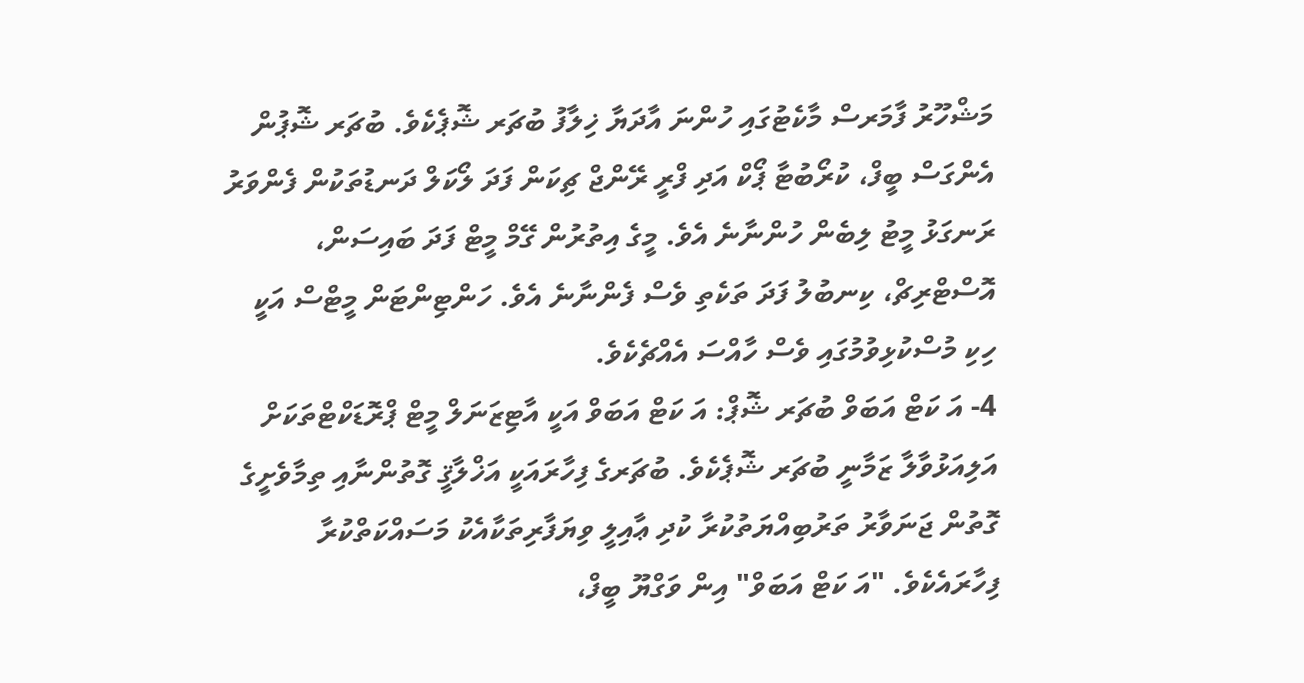މަޝްހޫރު ފާމަރސް މާކެޓުގައި ހުންނަ އާދަޔާ ޚިލާފު ބުޗަރ ޝޮޕެކެވެ. ބުޗަރ ޝޮޕުން އެންގަސް ބީފް، ކުރޯބުޓާ ޕޯކް އަދި ފްރީ ރޭންޖް ޗިކަން ފަދަ ލޯކަލް ދަނޑުތަކުން ފެންވަރު ރަނގަޅު މީޓު ލިބެން ހުންނާނެ އެވެ. މީގެ އިތުރުން ގޭމް މީޓް ފަދަ ބައިސަން، އޮސްޓްރިޗް، ކިނބުލު ފަދަ ތަކެތި ވެސް ފެންނާނެ އެވެ. ހަންޓިންޓަން މީޓްސް އަކީ ހިކި މުސްކުޅިވުމުގައި ވެސް ހާއްސަ އެއްޗެކެވެ.
4- އަ ކަޓް އަބަވް ބުޗަރ ޝޮޕް: އަ ކަޓް އަބަވް އަކީ އާޓިޒަނަލް މީޓް ޕްރޮޑަކްޓްތަކަށް އަލިއަޅުވާލާ ޒަމާނީ ބުޗަރ ޝޮޕެކެވެ. ބުޗަރގެ ފިހާރައަކީ އަޚްލާޤީ ގޮތުންނާއި ތިމާވެށީގެ ގޮތުން ޖަނަވާރު ތަރުބިއްޔަތުކުރާ ކުދި ޢާއިލީ ވިޔަފާރިތަކާއެކު މަސައްކަތްކުރާ ފިހާރައެކެވެ. "އަ ކަޓް އަބަވް" އިން ވަގްޔޫ ބީފް،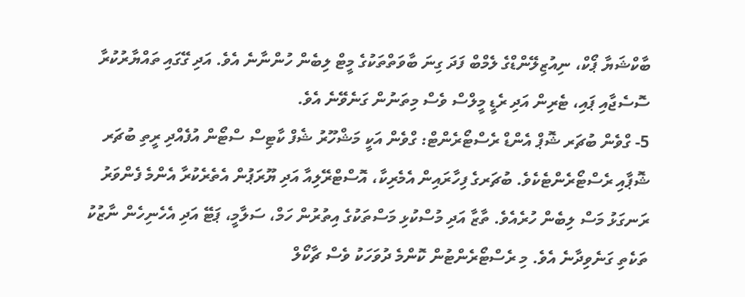ބާކްޝަޔާ ޕޯކް، ނިއުޒިލޭންޑްގެ ލެމްބް ފަދަ ގިނަ ބާވަތްތަކުގެ މީޓް ލިބެން ހުންނާނެ އެވެ. އަދި ގޭގައި ތައްޔާރުކުރާ ސޮސެޖާއި ޕައި، ޓެރިން އަދި ރެޑީ މީލްސް ވެސް މިތަނުން ގަނެވޭނެ އެވެ.
5- ގްވެން ބުޗަރ ޝޮޕް އެންޑް ރެސްޓޯރެންޓް: ގްވެން އަކީ މަޝްހޫރު ޝެފް ކާޓިސް ސްޓޯން އުފެއްދި ރީތި ބުޗަރ ޝޮޕާއި ރެސްޓޯރެންޓެކެވެ. ބުޗަރގެ ފިހާރައިން އެމެރިކާ، އޮސްޓްރޭލިއާ އަދި ޔޫރަޕުން އެތެރެކުރާ އެންމެ ފެންވަރު ރަނގަޅު މަސް ލިބެން ހުރެއެވެ. ތާޒާ އަދި މުސްކުޅި މަސްތަކުގެ އިތުރުން ހަމް، ސަލާމީ، ޕަޓޭ އަދި އެހެނިހެން ނާޒުކު ތަކެތި ގަނެވިދާނެ އެވެ. މި ރެސްޓޯރެންޓުން ކޮންމެ ދުވަހަކު ވެސް ޗާކޯލް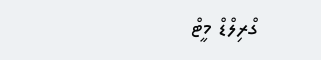ގްރިލްޑް މީޓް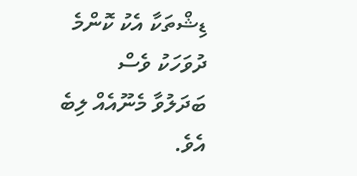ޑިޝްތަކާ އެކު ކޮންމެ ދުވަހަކު ވެސް ބަދަލުވާ މެނޫއެއް ލިބެ އެވެ.